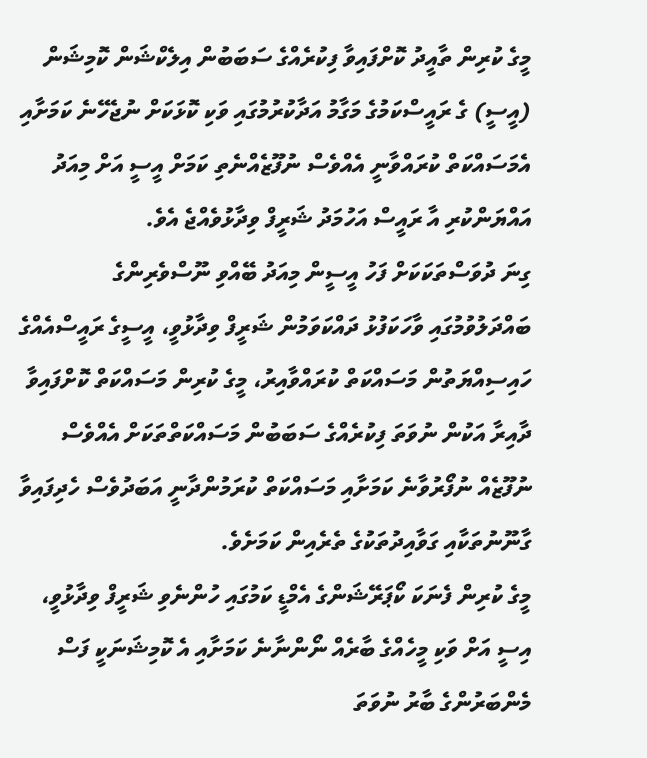މީގެ ކުރިން ތާއީދު ކޮށްފައިވާ ފިކުރެއްގެ ސަބަބުން އިލެކްޝަން ކޮމިޝަން (އީސީ) ގެ ރައީސްކަމުގެ މަގާމު އަދާކުރުމުގައި ވަކި ކޮޅަކަށް ނުޖެހޭނެ ކަމަށާއި އެމަސައްކަތް ކުރައްވާނީ އެއްވެސް ނުފޫޒެއްނެތި ކަމަށް އީސީ އަށް މިއަދު އައްޔަންކުރި އާ ރައީސް އަހުމަދު ޝަރީފް ވިދާޅުވެއްޖެ އެވެ.
ގިނަ ދުވަސްތަކަކަށް ފަހު އީސީން މިއަދު ބޭއްވި ނޫސްވެރިންގެ ބައްދަލުވުމުގައި ވާހަކަފުޅު ދައްކަވަމުން ޝަރީފް ވިދާޅުވީ، އީސީގެ ރައީސްއެއްގެ ހައިސިއްޔަތުން މަސައްކަތް ކުރައްވާއިރު، މީގެ ކުރިން މަސައްކަތް ކޮށްފައިވާ ދާއިރާ އަކުން ނުވަތަ ފިކުރެއްގެ ސަބަބުން މަސައްކަތްތަކަށް އެއްވެސް ނުފޫޒެއް ނުފޯރުވާނެ ކަމަށާއި މަސައްކަތް ކުރަމުންދާނީ އަބަދުވެސް ހެދިފައިވާ ގާނޫނުތަކާއި ގަވާއިދުތަކުގެ ތެރެއިން ކަމަށެވެ.
މީގެ ކުރިން ފެނަކަ ކޯޕަރޭޝަންގެ އެމްޑީ ކަމުގައި ހުންނެވި ޝަރީފް ވިދާޅުވީ، އިސީ އަށް ވަކި މީހެއްގެ ބާރެއް ނޯންނާނެ ކަމަށާއި އެ ކޮމިޝަނަކީ ފަސް މެންބަރުންގެ ބާރު ނުވަތަ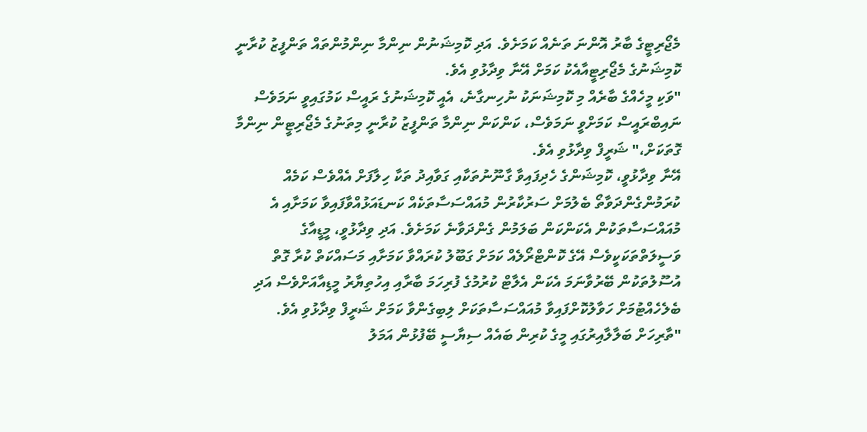މެޖޯރިޓީގެ ބާރު އޮންނަ ތަނެއް ކަމަށެވެ. އަދި ކޮމިޝަނުން ނިންމާ ނިންމުންތައް ތަންފީޒު ކުރާނީ ކޮމިޝަނުގެ މެޖޯރިޓީއާއެކު ކަމަށް އޭނާ ވިދާޅުވި އެވެ.
"ވަކި މީހެއްގެ ބާރެއް މި ކޮމިޝަނަކު ނުހިނގާނެ، އެއީ ކޮމިޝަނުގެ ރައީސް ކަމުގައިވީ ނަމަވެސް ނައިބްރައީސް ކަމަށްވީ ނަމަވެސް، ކަންކަން ނިންމާ ތަންފީޒު ކުރާނީ މިތަނުގެ މެޖޯރިޓީން ނިންމާ ގޮތަކަށް،" ޝަރީފް ވިދާޅުވި އެވެ.
އޭނާ ވިދާޅުވީ، ކޮމިޝަންގެ ހެދިފައިވާ ގާނޫނުތަކާއި ގަވާއިދު ތަކާ ހިލާފަށް އެއްވެސް ކަމެއް ކުރަމުންގެންދަވާތޯ ބެލުމަށް ސަރުކާރުން މުއައްސަސާތަކެއް ކަނޑައަޅުއްވާފައިވާ ކަމަށާއި އެ މުއައްސަސާތަކުން އެކަންކަން ބަލަމުން ގެންދަވާނެ ކަމަށެވެ. އަދި ވިދާޅުވީ، މީޑީއާގެ ވަސީލަތްތަކަކީވެސް އޭގެ ކޮންޓްރޯލެއް ކަމަށް ގަބޫލު ކުރައްވާ ކަމަށާއި މަސައްކަތް ކުރާ ގޮތް އުސޫލުތަކުން ބޭރުވާނަމަ އެކަން އެލާޓް ކުރުމުގެ ފުރިހަމަ ބާރާއި އިހުތިޔާރު މީޑިއާއަށްވެސް އަދި ބެލެހެއްޓުމަށް ހަވާލުކޮށްފައިވާ މުއައްސަސާތަކަށް ލިބިގެންވާ ކަމަށް ޝަރީފް ވިދާޅުވި އެވެ.
"ތާރިހަށް ބަލާލާއިރުގައި މީގެ ކުރިން ބައެއް ސިޔާސީ ބޭފުޅުން އަމަލު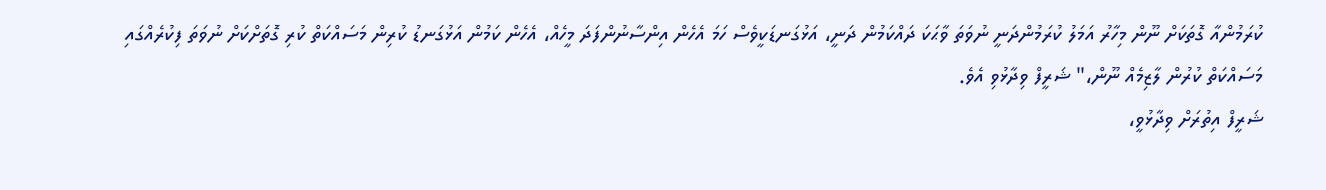ކުރަމުންއާ ގޮތަކަށް ނޫން މިހާރު އަމަލު ކުރަމުންދަނީ ނުވަތަ ވާޙަކަ ދައްކަމުން ދަނީ، އަޅުގަނޑަކީވެސް ހަމަ އެހެން އިންސާނުންފަދަ މީހެއް، އެހެން ކަމުން އަޅުގަނޑު ކުރިން މަސައްކަތް ކުރި ގޮތަށްކަށް ނުވަތަ ފިކުރެއްގައި މަސައްކަތް ކުރުން ލާޒިމެއް ނޫން،" ޝަރީފް ވިދާޅުވި އެވެ.
ޝަރީފް އިތުރަށް ވިދާޅުވީ،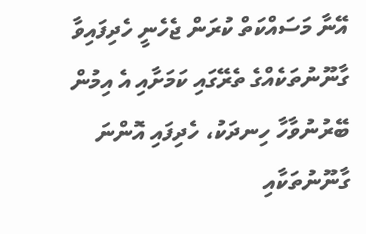އޭނާ މަސައްކަތް ކުރަން ޖެހެނީ ހެދިފައިވާ ގާނޫނުތަކެއްގެ ތެރޭގައި ކަމަށާއި އެ އިމުން ބޭރުނުވާހާ ހިނދަކު، ހެދިފައި އޮންނަ ގާނޫނުތަކާއި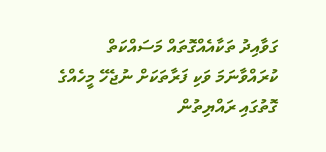ގަވާއިދު ތަކާއެއްގޮތައް މަސައްކަތް ކުރައްވާނަމަ ވަކި ފަރާތަކަށް ނުޖެހޭ މީހެއްގެ ގޮތުގައި ރައްޔިތުން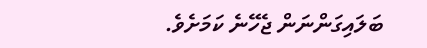ބަލައިގަންނަން ޖެހޭނެ ކަމަށެވެ.